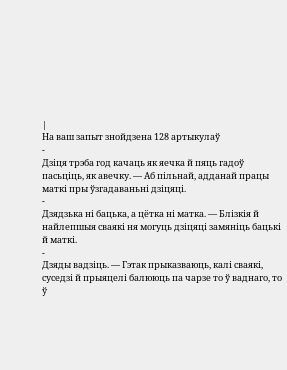|
На ваш запыт знойдзена 128 артыкулаў
-
Дзіця трэба год качаць як яечка й пяць гадоў пасьціць, як авечку. — Аб пільнай, адданай працы маткі пры ўзгадаваньні дзіцяці.
-
Дзядзька ні бацька, а цётка ні матка. — Блізкія й найлепшыя сваякі ня могуць дзіцяці замяніць бацькі й маткі.
-
Дзяды вадзіць. — Гэтак прыказваюць, калі сваякі, суседзі й прыяцелі балююць па чарзе то ў ваднаго, то ў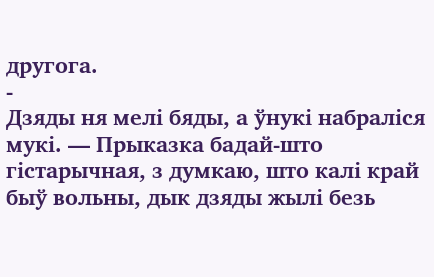другога.
-
Дзяды ня мелі бяды, а ўнукі набраліся мукі. — Прыказка бадай-што гістарычная, з думкаю, што калі край быў вольны, дык дзяды жылі безь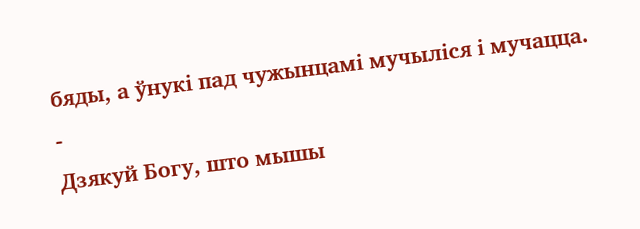бяды, а ўнукі пад чужынцамі мучыліся і мучацца.
-
Дзякуй Богу, што мышы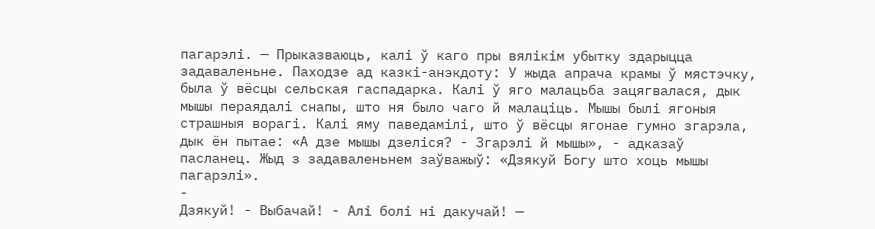пагарэлі. — Прыказваюць, калі ў каго пры вялікім убытку здарыцца задаваленьне. Паходзе ад казкі-анэкдоту: У жыда апрача крамы ў мястэчку, была ў вёсцы сельская гаспадарка. Калі ў яго малацьба зацягвалася, дык мышы пераядалі снапы, што ня было чаго й малаціць. Мышы былі ягоныя страшныя ворагі. Калі яму паведамілі, што ў вёсцы ягонае гумно згарэла, дык ён пытае: «А дзе мышы дзеліся? - Згарэлі й мышы», - адказаў пасланец. Жыд з задаваленьнем заўважыў: «Дзякуй Богу што хоць мышы пагарэлі».
-
Дзякуй! - Выбачай! - Алі болі ні дакучай! —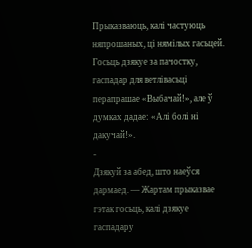Прыказваюць, калі частуюць няпрошаных, ці нямілых гасьцей. Госьць дзякуе за пачостку, гаспадар для ветлівасьці перапрашае «Выбачай!», але ў думках дадае: «Алі болі ні дакучай!».
-
Дзякуй за абед, што наеўся дармаед. — Жартам прыказвае гэтак госьць, калі дзякуе гаспадару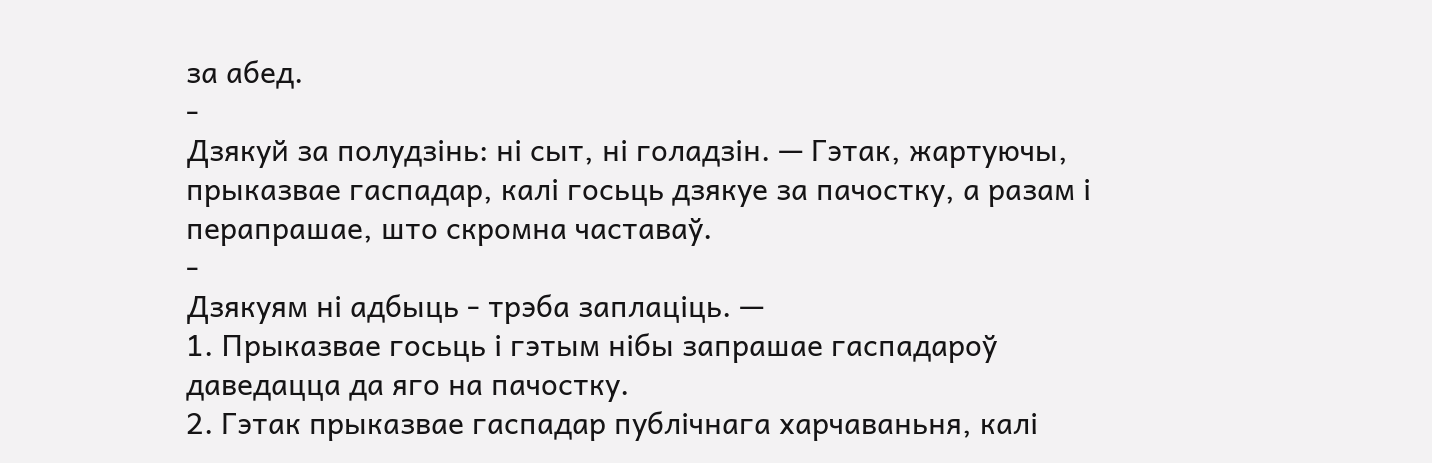за абед.
-
Дзякуй за полудзінь: ні сыт, ні голадзін. — Гэтак, жартуючы, прыказвае гаспадар, калі госьць дзякуе за пачостку, а разам і перапрашае, што скромна частаваў.
-
Дзякуям ні адбыць - трэба заплаціць. —
1. Прыказвае госьць і гэтым нібы запрашае гаспадароў даведацца да яго на пачостку.
2. Гэтак прыказвае гаспадар публічнага харчаваньня, калі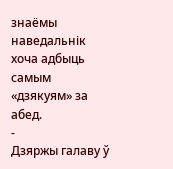знаёмы наведальнік хоча адбыць самым «дзякуям» за абед.
-
Дзяржы галаву ў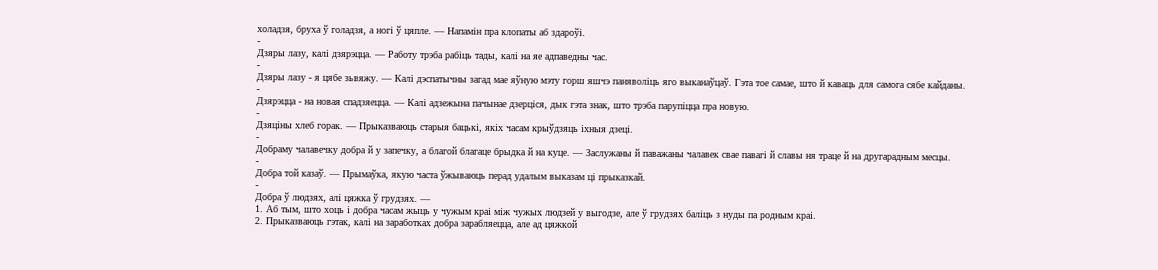холадзя, бруха ў голадзя, а ногі ў цяпле. — Напамін пра клопаты аб здароўі.
-
Дзяры лазу, калі дзярэцца. — Работу трэба рабіць тады, калі на яе адпаведны час.
-
Дзяры лазу - я цябе зьвяжу. — Калі дэспатычны загад мае яўную мэту горш яшчэ паняволіць яго выканаўцаў. Гэта тое самае, што й каваць для самога сябе кайданы.
-
Дзярэцца - на новая спадзяецца. — Калі адзежына пачынае дзерціся, дык гэта знак, што трэба парупіцца пра новую.
-
Дзяціны хлеб горак. — Прыказваюць старыя бацькі, якіх часам крыўдзяць іхныя дзеці.
-
Добраму чалавечку добра й у запечку, а благой благаце брыдка й на куце. — Заслужаны й паважаны чалавек свае павагі й славы ня траце й на другарадным месцы.
-
Добра той казаў. — Прымаўка, якую часта ўжываюць перад удалым выказам ці прыказкай.
-
Добра ў людзях, алі цяжка ў грудзях. —
1. Аб тым, што хоць і добра часам жыць у чужым краі між чужых людзей у выгодзе, але ў грудзях баліць з нуды па родным краі.
2. Прыказваюць гэтак, калі на заработках добра зарабляецца, але ад цяжкой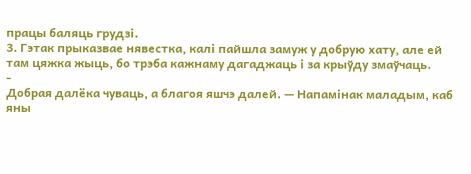працы баляць грудзі.
3. Гэтак прыказвае нявестка, калі пайшла замуж у добрую хату, але ей там цяжка жыць, бо трэба кажнаму дагаджаць і за крыўду змаўчаць.
-
Добрая далёка чуваць, а благоя яшчэ далей. — Напамінак маладым, каб яны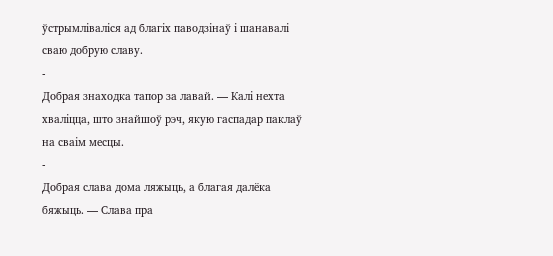ўстрымліваліся ад благіх паводзінаў і шанавалі сваю добрую славу.
-
Добрая знаходка тапор за лавай. — Калі нехта хваліцца, што знайшоў рэч, якую гаспадар паклаў на сваім месцы.
-
Добрая слава дома ляжыць, а благая далёка бяжыць. — Слава пра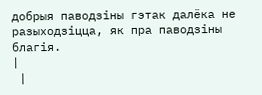добрыя паводзіны гэтак далёка не разыходзіцца, як пра паводзіны благія.
|
 |